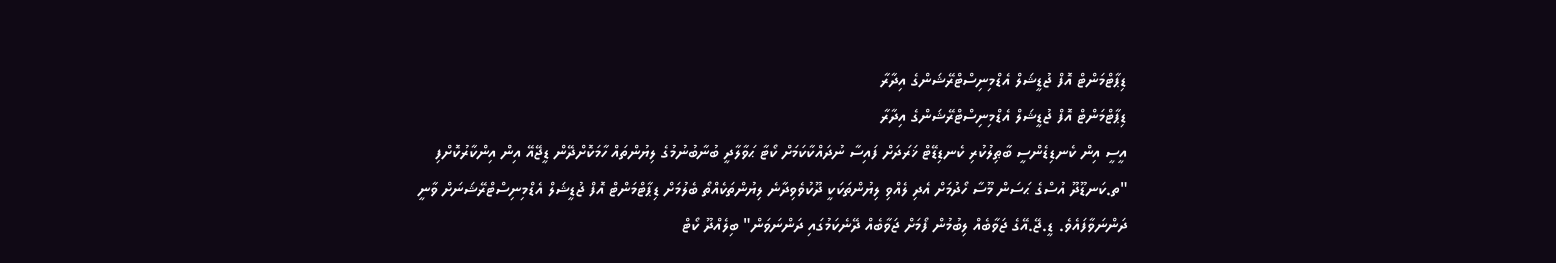ޑިޕާޓްމަންޓް އޮފް ޖުޑީޝަލް އެޑްމިނިސްޓްރޭޝަންގެ އިދާރާ
ޑިޕާޓްމަންޓް އޮފް ޖުޑީޝަލް އެޑްމިނިސްޓްރޭޝަންގެ އިދާރާ
އީސީ އިން ކެނޑިޑެންސީ ބާޠިލުކުރި ކެނޑިޑޭޓް ޚަރަދަށް ފައިސާ ނުދައްކާކަމަށް ކޯޓާ ޙަވާލާދީ ބުނާބުނުމުގެ ލިޔުންތައް ހާމަކޮށްދޭން ޑީޖޭއޭ އިން އިންކާރުކޮށްފި
"ތ.ކަނޑޫދޫ އުސްގެ ޙަސަން މޫސާ ހޯދުމަށް އެދި ލެއްވި ލިޔުންތަކަކީ ދޫކުވެވިދާނެ ލިޔުންތަކެއްތޯ ބެލުމަށް ޑިޕާޓްމަންޓް އޮފް ޖުޑީޝަލް އެޑްމިނިސްޓްރޭޝަނަށް ވާނީ ދަންނަވާފައެވެ. ޑީ.ޖޭ.އޭގެ ޖަވާބެއް ލިބުމުން ފޯމަށް ޖަވާބެއް ދޭނެކަމުގައި ދަންނަވަން" ބިލެއްދޫ ކޯޓް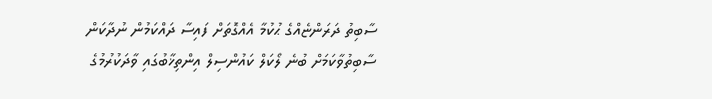ސާބިތު ދަރަންޏެއްގެ ޙުކުމާ އެއްގޮތަށް ފައިސާ ދައްކަމުން ނުދާކަން ސާބިތުވާކަމަށް ބުނެ ލޯކަލް ކައުންސިލް އިންތިޚާބުގައި ވާދަކުރުމުގެ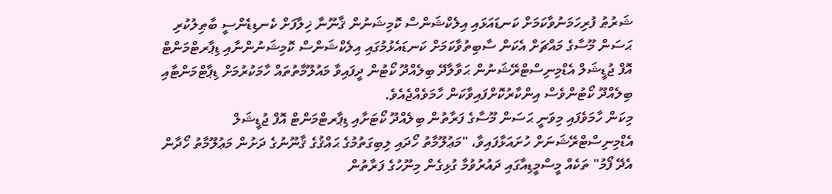ޝަރުޠު ފުރިހަމަނުވާކަމަށް ކަނޑައަޅައި އިލެކްޝަންސް ކޮމިޝަނުން ޤާނޫނާ ޚިލާފަށް ކެނޑިޑެންސީ ބާޠިލުކުރި ޙަސަން މޫސާގެ މައްޗަށް އެކަން ސާބިތުވާކަމަށް ކަނޑައެޅުމުގައި އިލެކްޝަންސް ކޮމިޝަނުންނާއި ޑިޕާރޓްމަންޓް އޮފް ޖުޑީޝަލް އެޑްމިނިސްޓްރޭޝަނުން ޙަވާލާދޭ ބިލެއްދޫ ކޯޓުން ދީފައިވާ މައުލޫމާތުތައް ހާމަކުރުމަށް ޑިޕާޓްމަންޓާއި ބިލެއްދޫ ކޯޓުންވެސް އިންކާރުކޮށްފައިވާކަން ހާމަވެއްޖެއެވެ.
މިކަން ހާމަވެފައި މިވަނީ ޙަސަން މޫސާގެ ފަރާތުން ބިލެއްދޫ ކޯޓަށާއި ޑިޕާރޓްމަންޓް އޮފް ޖުޑީޝަލް އެޑްމިނިސްޓްރޭޝަނަށް ހުށައަޅާފައިވާ، "މަޢުލޫމާތު ހޯދައި ލިބިގަތުމުގެ ޙައްޤުގެ ޤާނޫނުގެ ދަށުން މަޢުލޫމާތު ހޯދާން އެދޭ ފޯމު" ތަކެއް މީސްމީޑިއާގައި ދައުރުވުމާ ގުޅިގެން މިނޫހުގެ ފަރާތުން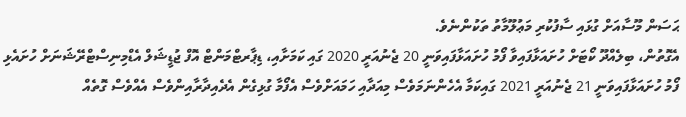ޙަސަން މޫސާއަށް ގުޅައި ސާފުކުރި މަޢުލޫމާތު ތަކުންނެވެ.
އެގޮތުން، ބިލެއްދޫ ކޯޓަށް ހުށައަޅާފައިވާ ފޯމު ހުށައަޅާފައިވަނީ 20 ޖެނުއަރީ 2020 ގައި ކަމަށާއި، ޑިޕާރޓްމަންޓް އޮފް ޖުޑީޝަލް އެޑްމިނިސްޓްރޭޝަނަށް ހުށައެޅި ފޯމު ހުށައަޅާފައިވަނީ 21 ޖެނުއަރީ 2021 ގައިކަމާ އެހެންނަމަވެސް މިއަދާއި ހަމައަށްވެސް އެފޯމާ ގުޅިގެން އެދެއިދާރާއިންވެސް އެއްވެސް ގޮތެއް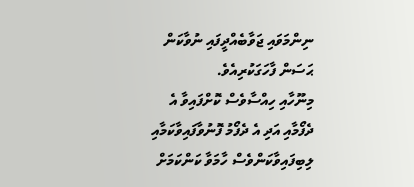ނިންމަވައި ޖަވާބެއްދީފައި ނުވާކަން ޙަސަން ފާހަގަކުރިއެވެ.
މިނޫހާއި ހިއްސާވެސް ކޮށްފައިވާ އެ ދެފޯމާއި އަދި އެ ދެފޯމު ފޮނުވާފައިވާކަމާއި ލިބިފައިވާކަންވެސް ހާމަވާ ކަންކަމަށް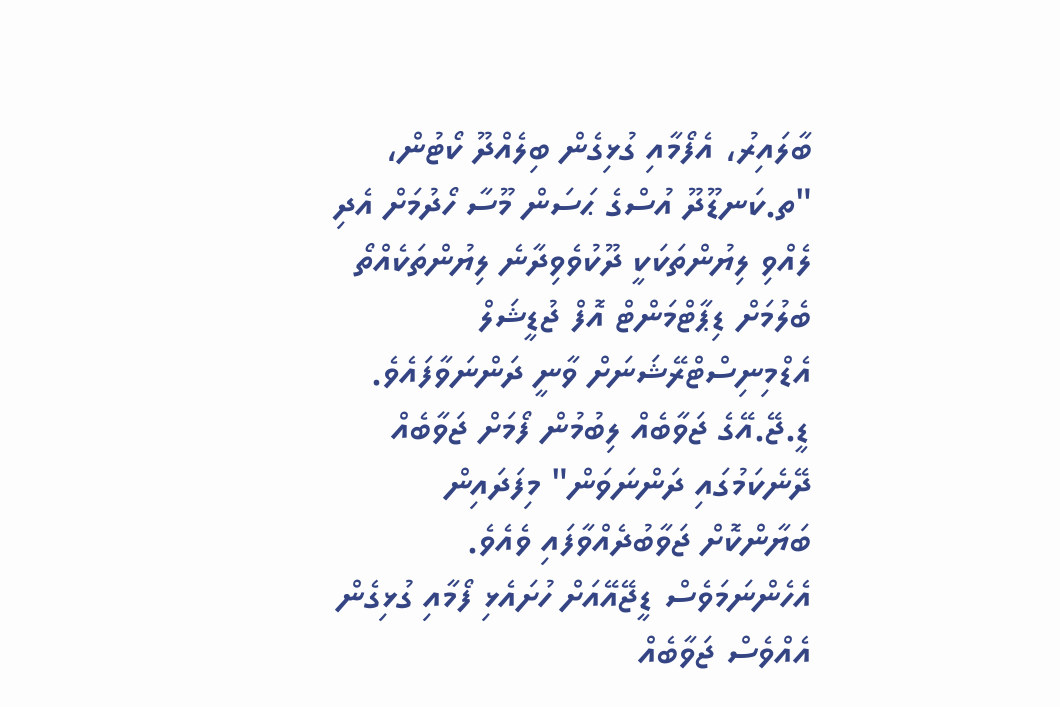ބާލައިރު، އެފޯމާއި ގުޅިގެން ބިލެއްދޫ ކޯޓުން، "ތ.ކަނޑޫދޫ އުސްގެ ޙަސަން މޫސާ ހޯދުމަށް އެދި ލެއްވި ލިޔުންތަކަކީ ދޫކުވެވިދާނެ ލިޔުންތަކެއްތޯ ބެލުމަށް ޑިޕާޓްމަންޓް އޮފް ޖުޑީޝަލް އެޑްމިނިސްޓްރޭޝަނަށް ވާނީ ދަންނަވާފައެވެ. ޑީ.ޖޭ.އޭގެ ޖަވާބެއް ލިބުމުން ފޯމަށް ޖަވާބެއް ދޭނެކަމުގައި ދަންނަވަން" މިފަދައިން ބަޔާންކޮށް ޖަވާބުދެއްވާފައި ވެއެވެ. އެހެންނަމަވެސް ޑީޖޭއޭއަށް ހުށައެޅި ފޯމާއި ގުޅިގެން އެއްވެސް ޖަވާބެއް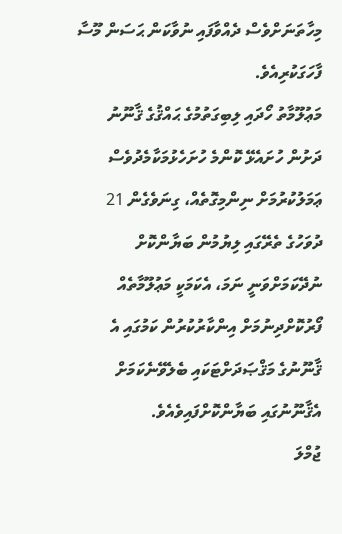މިހާތަނަށްވެސް ދެއްވާފައި ނުވާކަން ޙަސަން މޫސާ ފާހަގަކުރިއެވެ.
މަޢުލޫމާތު ހޯދައި ލިބިގަތުމުގެ ޙައްޤުގެ ޤާނޫނު ދަށުން ހުށައެޅޭ ކޮންމެ ހުށަހެޅުމަކާމެދުވެސް ޢަމަލުކުރުމަށް ނިންމިގޮތެއް، ގިނަވެގެން 21 ދުވަހުގެ ތެރޭގައި ލިޔުމުން ބަޔާންކޮށް ނުދޭކަމަށްވަނީ ނަމަ، އެކަމަކީ މަޢުލޫމާތެއް ފޯރުކޮށްދިނުމަށް އިންކާރުކުރުން ކަމުގައި އެ ޤާނޫނުގެ މަޤްޞަދަށްޓަކައި ބެލެވޭނެކަމަށް އެޤާނޫނުގައި ބަޔާންކޮށްފައިވެއެވެ.
ޖުމްލަ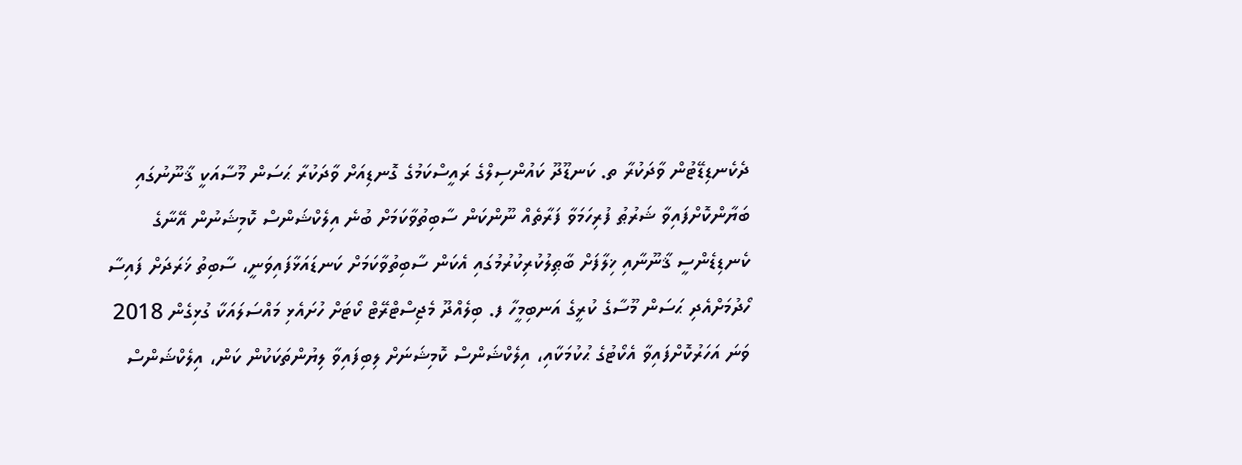ދެކެނޑިޑޭޓުން ވާދަކުރާ ތ. ކަނޑޫދޫ ކައުންސިލްގެ ރައީސްކަމުގެ ގޮނޑިއަށް ވާދަކުރާ ޙަސަން މޫސާއަކީ ޤާނޫނުގައި ބަޔާންކޮށްފައިވާ ޝަރުޠު ފުރިހަމަވާ ފަރާތެއް ނޫންކަން ސާބިތުވާކަމަށް ބުނެ އިލެކްޝަންސް ކޮމިޝަނުން އޭނާގެ ކެނޑިޑެންސީ ޤާނޫނާއި ޚިލާފަށް ބާޠިލުކުރިކުރުމުގައި އެކަން ސާބިތުވާކަމަށް ކަނޑައަޅާފައިވަނީ، ސާބިތު ޚަރަދަށް ފައިސާ ހޯދުމަށްއެދި ޙަސަން މޫސާގެ ކުރީގެ އަނބިމީހާ ފ. ބިލެއްދޫ މެޖިސްޓްރޭޓް ކޯޓަށް ހުށައެޅި މައްސަލައަކާ ގުޅިގެން 2018 ވަނަ އަހަރުކޮށްފައިވާ އެކޯޓުގެ ޙުކުމަކާއި، އިލެކްޝަންސް ކޮމިޝަނަށް ލިބިފައިވާ ލިޔުންތަކަކުން ކަން، އިލެކްޝަންސް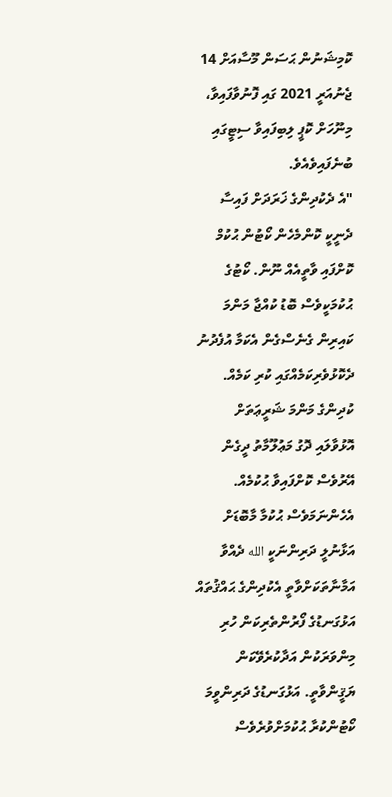ކޮމިޝަނުން ޙަސަން މޫސާއަށް 14 ޖެނުއަރީ 2021 ގައި ފޮނުވާފައިވާ، މިނޫހަށް ކޮޕީ ލިބިފައިވާ ސިޓީގައި ބުނެފައިވެއެވެ.
"އެ ދެކުދިންގެ ޚަރަދަށް ފައިސާ ދެނީކީ ކޮންމެހެން ކޯޓުން ޙުކުމް ކޮށްފައި ވާތީއެއް ނޫން. ކޯޓުގެ ޙުކުމަކީވެސް ބޮޑު ކުއްޖާ މަންމަ ކައިރިން ގެނެސްގެން އެކަމާ އުފެދުނު ދެކޮޅުވެރިކަމެއްގައި ކުރި ކަމެއް. ކުދިންގެ މަންމަ ޝަރީޢަތަށް އޮޅުވާލައި ދޮގު މަޢުލޫމާތު ދީގެން އޭރުވެސް ކޮށްފައިވާ ޙުކުމެއް. އެހެންނަމަވެސް ޙުކުމާ މާބޮޑަށް އަޅާނުލީ ދަރިންނަކީ الله ދެއްވާ އަމާނާތަކަށްވާތީ އެކުދިންގެ ޙައްޤުތައް އަޅުގަނޑުގެ ފޯރުންތެރިކަން ހުރި މިންވަރަކުން އަދާކުރެވޭކަން ޔަޤީންވާތީ. އަޅުގަނޑުގެ ދަރިންވީމަ ކޯޓުންކުރާ ޙުކުމަށްވުރެވެސް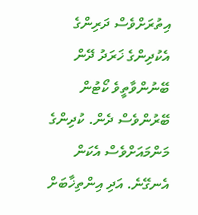އިތުރަށްވެސް ދަރިންގެ އެކުދިންގެ ޚަރަދު ދޭން ބޭނުންވާތީވެ ކޯޓުން ބޭރުންވެސް ދެން. ކުދިންގެ މަންމައަށްވެސް އެކަން އެނގޭނެ. އަދި އިންތިޚާބަށް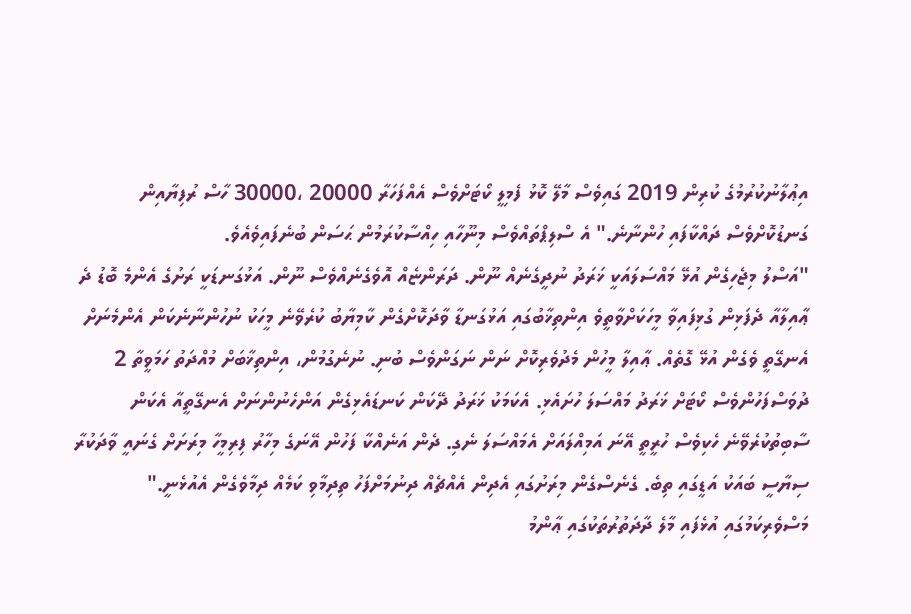އިޢުލާނުކުރުމުގެ ކުރިން 2019 ގައިވެސް މާލޭ ކޮޅު ފެމިލީ ކޯޓަށްވެސް އެއްފަހަރާ 20000 ،30000 ހާސް ރުފިޔާއިން ގަނޑުކޮށްވެސް ދައްކާފައި ހުންނާނެ." އެ ސްލިޕްތައްވެސް މިނޫހާއި ހިއްސާކުރަމުން ޙަސަން ބުނެފައިވެއެވެ.
"އަސްލު މިޖެހިގެން އުޅޭ މައްސަލައަކީ ޚަރަދު ނުދީގެނެއް ނޫން. ދަރަންޏެއް އޮވެގެނެއްވެސް ނޫން. އަޅުގަނޑަކީ ރަށުގެ އެންމެ ބޮޑު ދެ ޢާއިލާއާ ދެފަޅިން ގުޅިފައިވާ މީހަކަށްވާތީވެ އިންތިޚާބުގައި އަޅުގަނޑާ ވާދަކޮށްގެން ކާމިޔާބު ކުރެވޭނެ މީހަކު ނުހުންނާނެކަން އެންމެނަށް އެނގޭތީ ވެގެން އުޅޭ ގޮތެއް. ޢާއިލާ މީހުން މެދުވެރިކޮށް ނަން ނަގަންވެސް ބުނި. ނުނެގުމުން، އިންތިޚާބަށް މުއްދަތު ހަމަވީތާ 2 ދުވަސްފަހުންވެސް ކޯޓަށް ޚަރަދު މައްސަލަ ހުށައެޅި. އެކަމަކު ޚަރަދު ދޭކަން ކަނޑައެޅިގެން އަންހެނުންނަށް އެނގޭތީއާ އެކަން ސާބިތުކުރެވޭނެ ހެކިވެސް ހުރީތީ އޭނަ އަމިއްލައަށް އެމައްސަލަ ނެގި. ދެން އަނެއްކާ ފަހުން އޭނަގެ މިހާރު ފިރިމީހާ މިރަށަށް ގެނައީ ވާދަކުރާ ސިޔާސީ ބައަކު އަޑީގައި ތިބެ. ގެނެސްގެން މިރަށުގައި އެދިން އެއްޗެއް ދިނުމަށްފަހު ތިދިމާވި ކަމެއް ދިމާވެގެން އެއުޅެނީ." މަސްވެރިކަމުގައި އުޅެފައި މާލެ ދާދަތުރުތަކުގައި ޢާންމު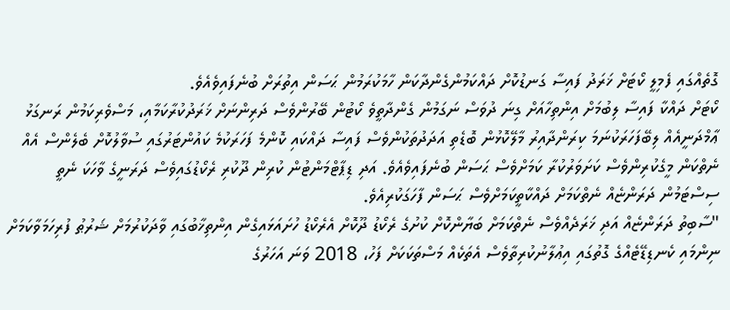ގޮތެއްގައި ފެމިލީ ކޯޓަށް ޚަރަދު ފައިސާ ގަނޑުކޮށް ދައްކަމުންގެންދާކަން ހާމަކުރަމުން ޙަސަން އިތުރަށް ބުނެފައިވެއެވެ.
ކޯޓަށް ދައްކާ ފައިސާ ލިބުމަށް އިންތިހާއަށް ގިނަ ދުވަސް ނަގަމުން ގެންދާތީވެ ކޯޓުން ބޭރުންވެސް ދަރިންނަށް ޚަރަދުކުރާކަމާއި، މަސްވެރިކަމުން ރަނގަޅު ޢާމްދަނީއެއް ލިބޭފަހަރަކުނަމަ ކިރަންދާއިރު މާލޭކޮޅުން ބޮޑެތި އަދަދުތަކުންވެސް ފައިސާ ދައްކައި ކޮންމެ ފަހަރަކުމެ ކައުންޓަރުގައި ސުވާލުކޮށް ބެލެންސް އެއް ނެތްކަން މީގެކުރިންވެސް ކަށަވަރުކުރާ ކަމަށްވެސް ޙަސަން ބުނެފައިވެއެވެ. އަދި ޑިޕާޓްމަންޓުން ކުރިން ދޫކުރި ރެކޯޑުގައިވެސް ދަރަނީގެ ވާހަކަ ނެތީ ސިސްޓަމުން ދަރަންޏެއް ނެތްކަމަށް ދައްކާތީކަމަށްވެސް ޙަސަން ފާހަގަކުރިއެވެ.
"ސާބިތު ދަރަންޏެއް އަދި ޚަރަދެއްވެސް ނެތްކަމަށް ބަޔާންކޮށް ކުށުގެ ރެކޯޑު ދޫކޮށް އެރެކޯޑު ހުށައަޅައިގެން އިންތިޚާބުގައި ވާދަކުރުމަށް ޝަރުޠު ފުރިހަމަވާކަމަށް ނިންމައި ކެނޑިޑޭޓެއްގެ ގޮތުގައި އިޢުލާނުކުރިތާވެސް އެތަކެއް މަސްތަކަކަށް ފަހު، 2018 ވަނަ އަހަރުގެ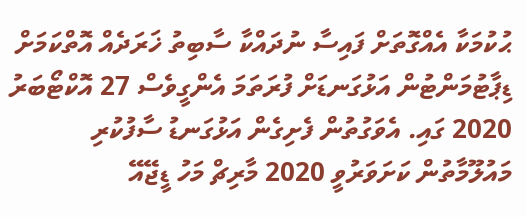ޙުކުމަކާ އެއްގޮތަށް ފައިސާ ނުދައްކާ ސާބިތު ޚަރަދެއް އޮތްކަމަށް ޑިޕާޓުމަންޓުން އަޅުގަނޑަށް ފުރަތަމަ އެންގީވެސް 27 އޮކްޓޯބަރު 2020 ގައި. އެވަގުތުން ފެށިގެން އަޅުގަނޑު ސާފުކުރި މައުލޫމާތުން ކަށަވަރުވީ 2020 މާރިޗް މަހު ޑީޖޭއޭ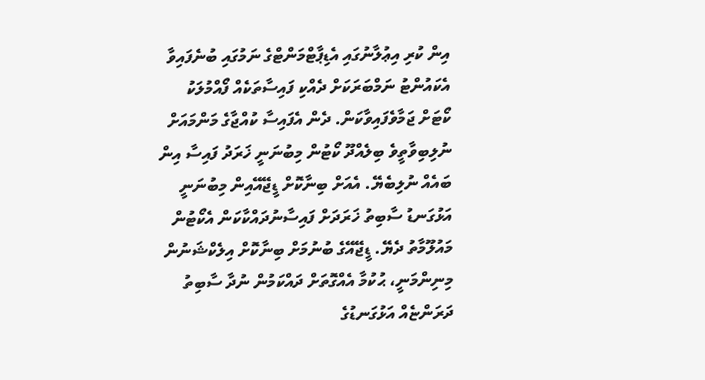އިން ކުރި އިޢުލާނުގައި އެޑިޕާޓްމަންޓްގެ ނަމުގައި ބުނެފައިވާ އެކައުންޓު ނަމްބަރަކަށް ދެއްކި ފައިސާތަކެއް ފޯއްމުލަކު ކޯޓަށް ޖަމާވެފައިވާކަން. ދެން އެފައިސާ ކުއްޖާގެ މަންމައަށް ނުލިބިވާތީވެ ބިލެއްދޫ ކޯޓުން މިބުނަނީ ޚަރަދު ފައިސާ އިން ބައެއް ނުލިބެޔޭ. އެއަށް ބިނާކޮށް ޑީޖޭއޭއިން މިބުނަނީ އަޅުގަނޑު ސާބިތު ޚަރަދަށް ފައިސާނުދައްކާކަން އެކޯޓުން މައުލޫމާތު ދެޔޭ. ޑީޖޭއޭގެ ބުނުމަށް ބިނާކޮށް އިލެކްޝަނުން މިނިންމަނީ، ޙުކުމާ އެއްގޮތަށް ދައްކަމުން ނުދާ ސާބިތު ދަރަންޏެއް އަޅުގަނޑުގެ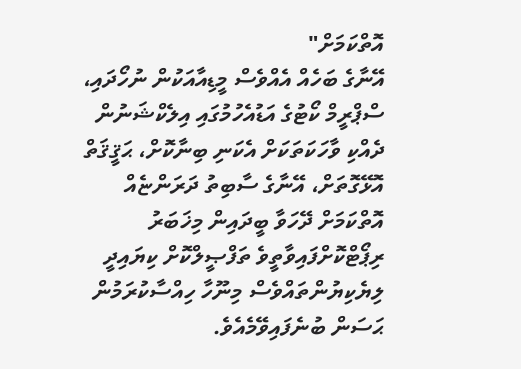އޮތްކަމަށް"
އޭނާގެ ބަހެއް އެއްވެސް މީޑިއާއަކުން ނުހޯދައި، ސްޕްރީމް ކޯޓުގެ އަޑުއެހުމުގައި އިލެކްޝަނުން ދެއްކި ވާހަކަތަކަށް އެކަނި ބިނާކޮށް، ޙަޤީޤަތް އޮޅޭގޮތަށް، އޭނާގެ ސާބިތު ދަރަންޏެއް އޮތްކަމަށް ދޭހަވާ ބީދައިން މިޚަބަރު ރިޕޯޓްކޮށްފައިވާތީވެ ތަފްޞީލްކޮށް ކިޔައިދީ ލިޔެކިޔުންތައްވެސް މިނޫހާ ހިއްސާކުރަމުން ޙަސަން ބުނެފައިވޭމެއެވެ.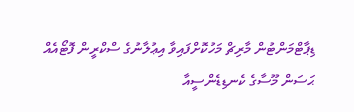ޑިޕާޓްމަންޓުން މާރިޗް މަހުކޮށްފައިވާ އިޢުލާނުގެ ސްކްރީން ފޮޓޯއެއް
ޙަސަން މޫސާގެ ކެނޑިޑެންސީއާ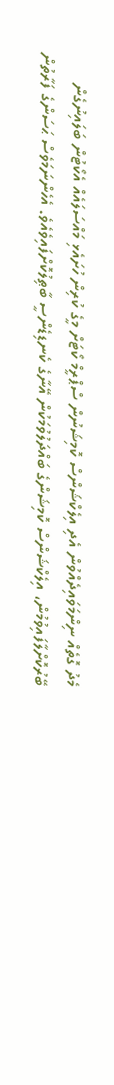މެދު ގޮތެއް ނިންމަވައިދެއްވުން އެދި އިލެކްޝަންސް ކޮމިޝަނުން ސްޕްރީމް ކޯޓަށް މީގެ ކުރިން ހުށައެޅި މައްސަލައެއް އެކޯޓުން ބަލައިނުގެން ބޭރުކޮށްލާފައިވުމުން، އިލެކްޝަންސް ކޮމިޝަންގެ ބައްދަލުވުމަކުން އޭނާގެ ކެނޑިޑެންސީ ބާޠިލުކޮށްފައިވެއެވެ. އެހެންނަމަވެސް ޙަސަންގެ ފަރާތުން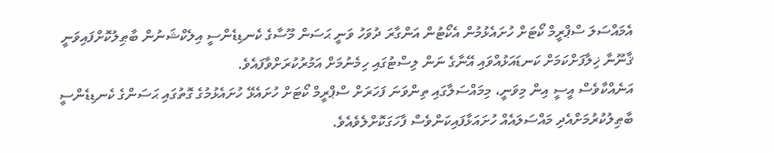އެމައްސަލަ ސްޕްރީމް ކޯޓަށް ހުށައެޅުމުން އެކޯޓުން އަންގާރަ ދުވަހު ވަނީ ޙަސަން މޫސާގެ ކެނޑިޑެންސީ އިލެކްޝަނުން ބާޠިލުކޮށްފައިވަނީ ޤާނޫނާ ޚިލާފަށްކަމަށް ކަނޑައަޅުއްވައި އޭނާގެ ނަން ލިސްޓުގައި ހިމެނުމަށް އަމުރުކުރަށްވާފައެވެ.
އަނެއްކާވެސް އީސީ އިން މިވަނީ، މިމައްސަލާގައި ތިންވަނަ ފަހަރަށް ސްޕްރީމް ކޯޓަށް ހުށައެޅޭ ހުށައެޅުމުގެ ގޮތުގައި ޙަސަންގެ ކެނޑިޑެންސީ ބާޠިލުކުރުމަށްއެދި މައްސަލައެއް ހުށައަޅާފައިކަންވެސް ފާހަގަކޮށްލެވެއެވެ.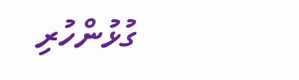ގުޅުންހުރި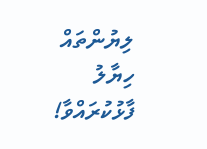ލިޔުންތައް
ހިޔާލު ފާޅުކުރައްވާ!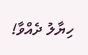ހިޔާލު ދެއްވާ!